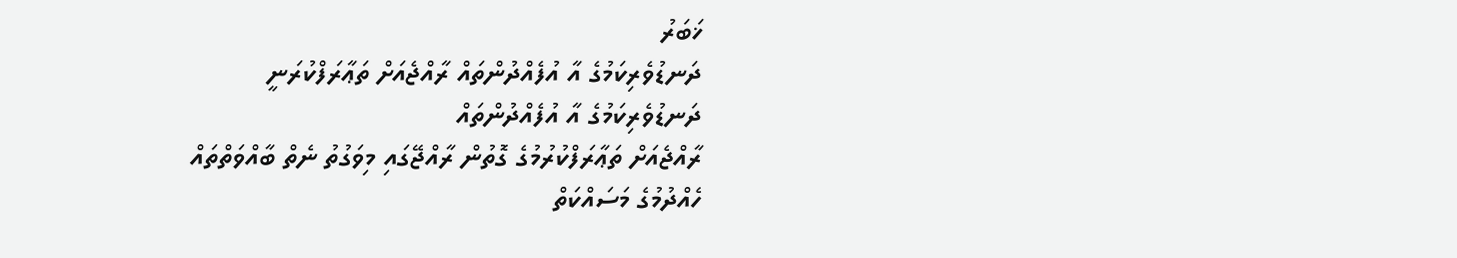ޚަބަރު
ދަނޑުވެރިކަމުގެ އާ އުފެއްދުންތައް ރާއްޖެއަށް ތަޢާރަފްކުރަނީ
ދަނޑުވެރިކަމުގެ އާ އުފެއްދުންތައް
ރާއްޖެއަށް ތަޢާރަފްކުރުމުގެ ގޮތުން ރާއްޖޭގައި މިވަގުތު ނެތް ބާއްވަތްތައް
ހެއްދުމުގެ މަސައްކަތް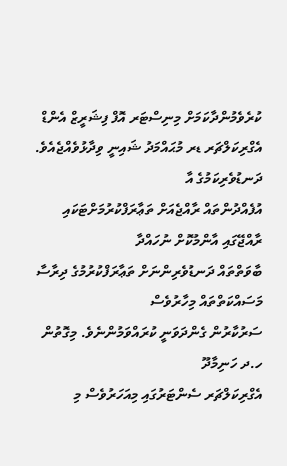ކުރެވެމުންދާކަމަށް މިނިސްޓަރ އޮފް ފިޝަރީޒް އެންޑް
އެގްރިކަލްޗަރ ޑރ މުޙައްމަދު ޝައިނީ ވިދާޅުވެއްޖެއެވެ.
ދަނޑުވެރިކަމުގެ އާ
އުފެއްދުންތައް ރާއްޖެއަށް ތަޢާރަފްކުރުމަށްޓަކައި ރާއްޖޭގައި އާންމުކޮށް ނުހައްދާ
ބާވަތްތައް ދަނޑުވެރިންނަށް ތަޢާރަފްކުރުމުގެ ދިރާސާ މަސައްކަތްތައް މިހާރުވެސް
ސަރުކާރުން ގެންދަވަނީ ކުރައްވަމުންނެވެ. މިގޮތުން ހ.ދ ހަނިމާދޫ
އެގްރިކަލްޗަރ ސެންޓަރުގައި މިއަހަރުވެސް މި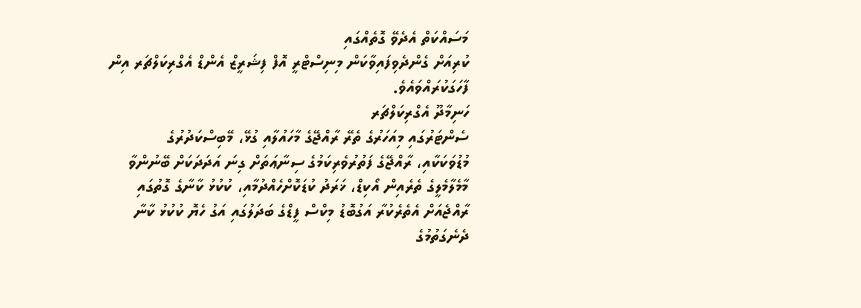މަސައްކަތް އެދެވޭ ގޮތެއްގައި
ކުރިއަށް ގެންދެވިފައިވާކަން މިނިސްޓްރީ އޮފް ފިޝަރީޒް އެންޑް އެގްރިކަލްޗަރ އިން
ފާހަގަކުރައްވައެވެ.
ހަނިމާދޫ އެގްރިކަލްޗަރ
ސެންޓަރުގައި މިއަހަރުގެ ތެރޭ ރާއްޖޭގެ މާހައުލާއި ގުޅޭ، މޭބިސްކަދުރުގެ
މުޑުވަކަކާއި، ރާއްޖޭގެ ފަތުރުވެރިކަމުގެ ސިނާޢަތަށް ގިނަ އަދަދަކަށް ބޭނުންވާ
މާމެލާމެލީގެ ތެރެއިން އޯކިޑް، ޚަރަދު ކުޑަކޮށްހެއްދުމާއި، ކުކުޅު ކާނާގެ ގޮތުގައި
ރާއްޖެއަށް އެތެރެކުރާ އަގުބޮޑު މިކްސް ފީޑްގެ ބަދަލުގައި އަގު ހެޔޮ ކުކުޅު ކާނާ
ދެނެގަތުމުގެ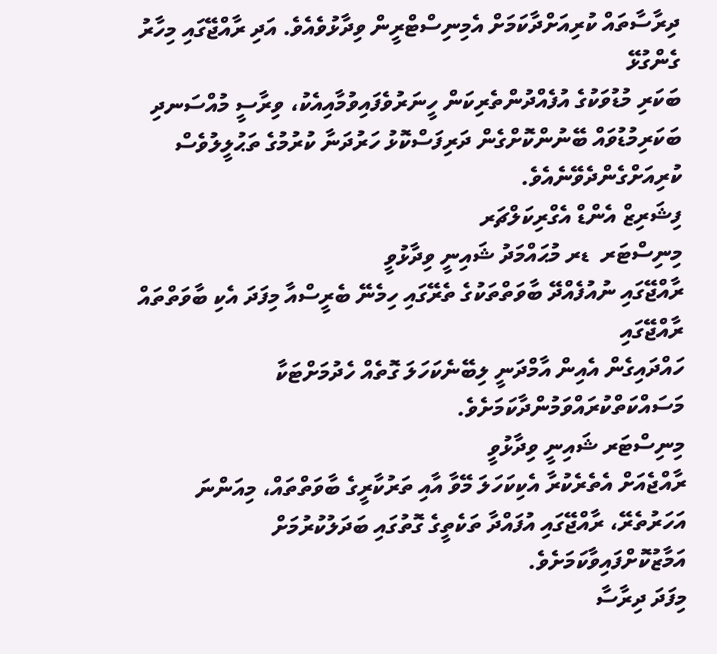ދިރާސާތައް ކުރިއަށްދާކަމަށް އެމިނިސްޓްރީން ވިދާޅުވެއެވެ. އަދި ރާއްޖޭގައި މިހާރު ގެންގުޅޭ
ބަކަރި މުޑުވަކުގެ އުފެއްދުންތެރިކަން ހީނަރުވެފައިވުމާއިއެކު، ވިރާސީ މުއްސަނދި
ބަކަރިމުޑުވައް ބޭނުންކޮށްގެން ދަރިފަސްކޮޅު ހަރުދަނާ ކުރުމުގެ ތަޙުލީލުވެސް
ކުރިއަށްގެންދެވޭނެއެވެ.
ފިޝަރިޒް އެންޑް އެގްރިކަލްޗަރ
މިނިސްޓަރ  ޑރ މުޙައްމަދު ޝައިނީ ވިދާޅުވީ
ރާއްޖޭގައި ނުއުފެއްދޭ ބާވަތްތަކުގެ ތެރޭގައި ހިމެނޭ ބެރީސްއާ މިފަދަ އެކި ބާވަތްތައް ރާއްޖޭގައި
ހައްދައިގެން އެއިން އާމްދަނީ ލިބޭނެކަހަލަ ގޮތެއް ހެދުމަށްޓަކާ
މަސައްކަތްކުރައްވަމުންދާކަމަށެވެ.
މިނިސްޓަރ ޝައިނީ ވިދާޅުވީ
ރާއްޖެއަށް އެތެރެކުރާ އެކިކަހަލަ މޭވާ އާއި ތަރުކާރީގެ ބާވަތްތައް، މިއަންނަ
އަހަރުތެރޭ، ރާއްޖޭގައި އުފައްދާ ތަކެތީގެ ގޮތުގައި ބަދަލުކުރުމަށް
އަމާޒުކޮށްފައިވާކަމަށެވެ.
މިފަދަ ދިރާސާ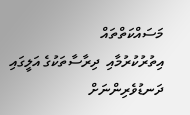މަސައްކަތްތައް
އިތުރުކުރުމާއި  ދިރާސާތަކުގެ އަލީގައި
ދަނޑުވެރިންނަށް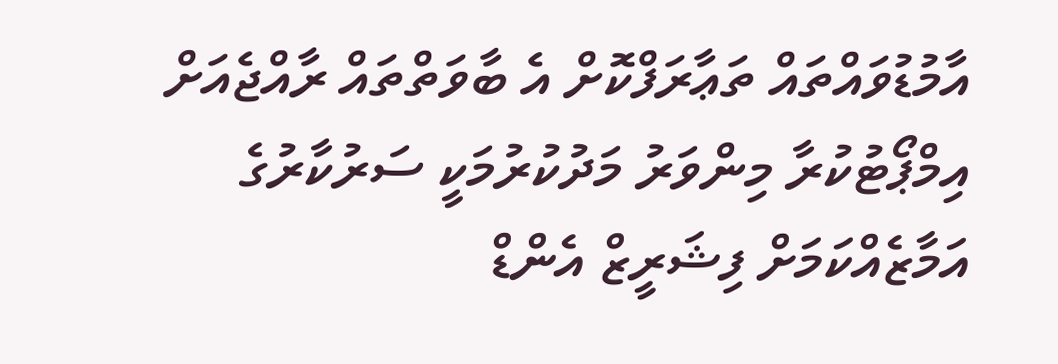އާމުޑުވައްތައް ތަޢާރަފްކޮށް އެ ބާވަތްތައް ރާއްޖެއަށް
އިމްޕޯޓުކުރާ މިންވަރު މަދުކުރުމަކީ ސަރުކާރުގެ އަމާޒެއްކަމަށް ފިޝަރީޒް އެންޑް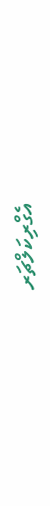އެގްރިކަލްޗަރ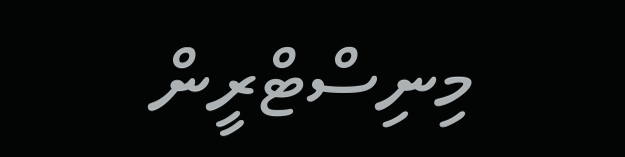މިނިސްޓްރީން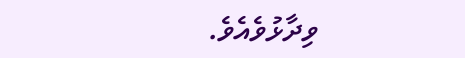ވިދާޅުވެއެވެ.